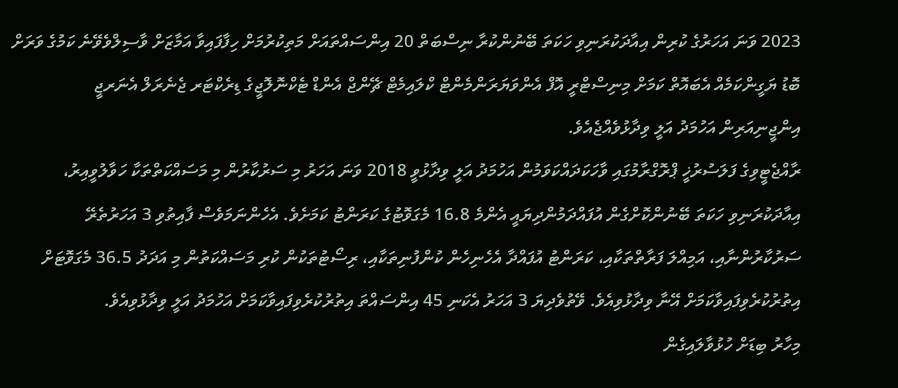2023 ވަނަ އަހަރުގެ ކުރިން އިއާދަކުރަނިވި ހަކަތަ ބޭނުންކުރާ ނިސްބަތް 20 އިންސައްތައަށް މަތިކުރުމަށް ހިފާފައިވާ އަމާޒަށް ވާސިލްވެވޭނެ ކަމުގެ ވަރަށް ބޮޑު ޔަގީންކަމެއް އެބައޮތް ކަމަށް މިނިސްޓްރީ އޮފް އެންވަޔަރަންމެންޓް ކްލައިމެޓް ޗޭންޖް އެންޑް ޓެކްނޮލޮޖީގެ ޑިރެކްޓަރ ޖެނެރަލް އެނަރޖީ އިންޖީނިއަރިން އަހުމަދު އަލީ ވިދާޅުވެއްޖެއެވެ.
ރާއްޖެޓީވިގެ ފަލަސުރުޚީ ޕްރޮގްރާމުގައި ވާހަކަދައްކަވަމުން އަހުމަދު އަލީ ވިދާޅުވީ 2018 ވަނަ އަހަރު މި ސަރުކާރުން މި މަސައްކަތްތަކާ ހަވާލުވީއިރު، އިއާދަކުރަނިވި ހަކަތަ ބޭނުންކޮށްގެން އުފައްދަމުންދިޔައީ އެންމެ 16.8 މެގަވޮޓުގެ ކަރަންޓު ކަމަށެވެ. އެހެންނަމަވެސް ފާއިތުވި 3 އަހަރުތެރޭ ސަރުކާރުންނާއި، އަމިއްލަ ފަރާތްތަކާއި، ކަރަންޓު އުފައްދާ އެހެނިހެން ކުންފުނިތަކާއި، ރިސޯޓުތަކުން ކުރި މަސައްކަތުން މި އަދަދު 36.5 މެގަވޮޓަށް އިތުރުކުރެވިފައިވާކަމަށް އޭނާ ވިދާޅުވިއެވެ. ވޭތުވެދިޔަ 3 އަހަރު އެކަނި 45 އިންސައްތަ އިތުރުކުރެވިފައިވާކަމަށް އަހުމަދު އަލީ ވިދާޅުވިއެވެ.
މިހާރު ބިޑަށް ހުޅުވާލައިގެން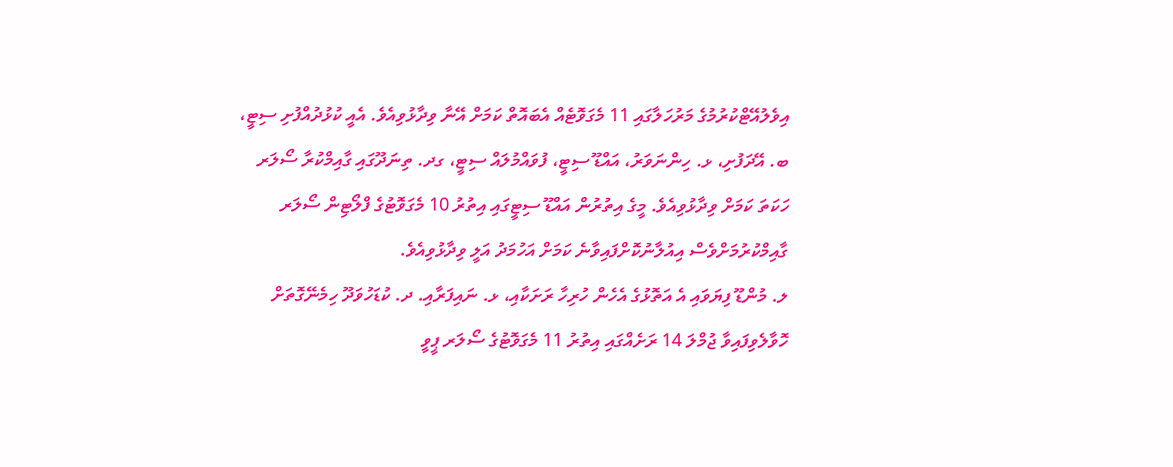އިވެލުއޭޓްކުރުމުގެ މަރުހަލާގައި 11 މެގަވޮޓެއް އެބައޮތް ކަމަށް އޭނާ ވިދާޅުވިއެވެ. އެއީ ކުޅުދުއްފުށި ސިޓީ، ބ. އޭދަފުށި، ޅ. ހިންނަވަރު، އައްޑޫ ސިޓީ، ފުވައްމުލައް ސިޓީ، ގދ. ތިނަދޫގައި ގާއިމްކުރާ ސޯލަރ ހަކަތަ ކަމަށް ވިދާޅުވިއެވެ. މީގެ އިތުރުން އައްޑޫ ސިޓީގައި އިތުރު 10 މެގަވޮޓުގެ ފްލޯޓިން ސޯލަރ ގާއިމްކުރުމަށްވެސް އިއުލާނުކޮށްފައިވާނެ ކަމަށް އަހުމަދު އަލީ ވިދާޅުވިއެވެ.
ލ. މުންޑޫ ފިޔަވައި އެ އަތޮޅުގެ އެހެން ހުރިހާ ރަށަކާއި، ޅ. ނައިފަރާއި. ދ. ކުޑަހުވަދޫ ހިމެނޭގޮތަށް ހޮވާލެވިފައިވާ ޖުމްލަ 14 ރަށެއްގައި އިތުރު 11 މެގަވޮޓުގެ ސޯލަރ ޕީވީ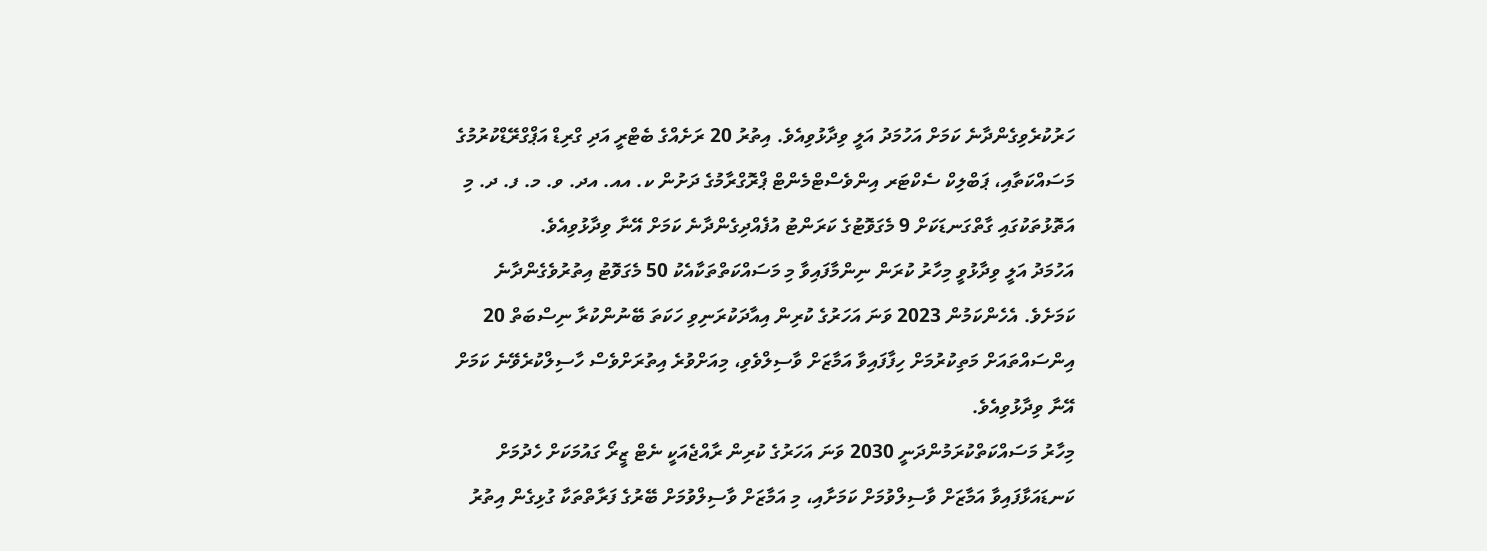ހަރުކުރެވިގެންދާނެ ކަމަށް އަހުމަދު އަލީ ވިދާޅުވިއެވެ. އިތުރު 20 ރަށެއްގެ ބެޓްރީ އަދި ގްރިޑް އަޕްގްރޭޑްކުރުމުގެ މަސައްކަތާއި، ޕަބްލިކް ސެކްޓަރ އިންވެސްޓްމެންޓް ޕްރޮގްރާމުގެ ދަށުން ކ. އއ. އދ. ވ. މ. ފ. ދ. މި އަތޮޅުތަކުގައި ގާތްގަނޑަކަށް 9 މެގަވޮޓުގެ ކަރަންޓު އުފެއްދިގެންދާނެ ކަމަށް އޭނާ ވިދާޅުވިއެވެ.
އަހުމަދު އަލީ ވިދާޅުވީ މިހާރު ކުރަން ނިންމާފައިވާ މި މަސައްކަތްތަކާއެކު 50 މެގަވޮޓު އިތުރުވެގެންދާނެ ކަމަށެވެ. އެހެންކަމުން 2023 ވަނަ އަހަރުގެ ކުރިން އިއާދަކުރަނިވި ހަކަތަ ބޭނުންކުރާ ނިސްބަތް 20 އިންސައްތައަށް މަތިކުރުމަށް ހިފާފައިވާ އަމާޒަށް ވާސިލްވެވި، މިއަށްވުރެ އިތުރަށްވެސް ހާސިލްކުރެވޭނެ ކަމަށް އޭނާ ވިދާޅުވިއެވެ.
މިހާރު މަސައްކަތްކުރަމުންދަނީ 2030 ވަނަ އަހަރުގެ ކުރިން ރާއްޖެއަކީ ނެޓް ޒީރޯ ގައުމަކަށް ހެދުމަށް ކަނޑައަޅާފައިވާ އަމާޒަށް ވާސިލްވުމަށް ކަމަށާއި، މި އަމާޒަށް ވާސިލްވުމަށް ބޭރުގެ ފަރާތްތަކާ ގުޅިގެން އިތުރު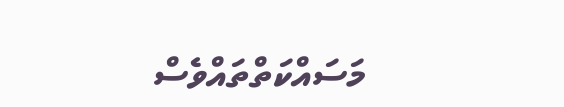މަސައްކަތްތައްވެސް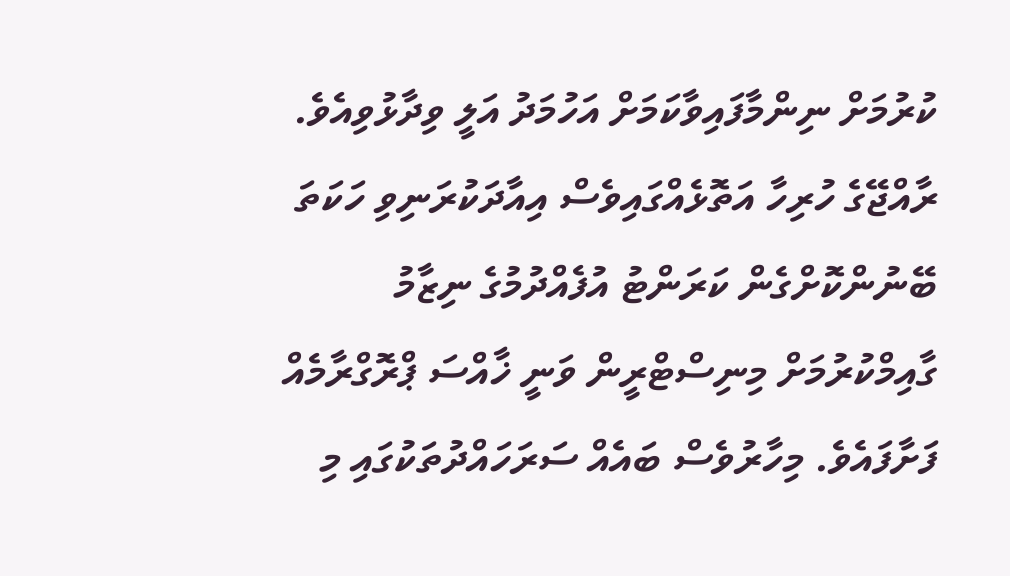ކުރުމަށް ނިންމާފައިވާކަމަށް އަހުމަދު އަލީ ވިދާޅުވިއެވެ.
ރާއްޖޭގެ ހުރިހާ އަތޮޅެއްގައިވެސް އިއާދަކުރަނިވި ހަކަތަ ބޭނުންކޮށްގެން ކަރަންޓު އުފެއްދުމުގެ ނިޒާމު ގާއިމްކުރުމަށް މިނިސްޓްރީން ވަނީ ޚާއްސަ ޕްރޮގްރާމެއް ފަށާފައެވެ. މިހާރުވެސް ބައެއް ސަރަހައްދުތަކުގައި މި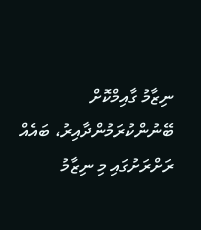ނިޒާމު ގާއިމްކޮށް ބޭނުންކުރަމުންދާއިރު، ބައެއް ރަށްރަށުގައި މި ނިޒާމު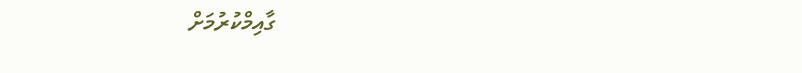ގާއިމްކުރުމަށް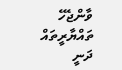ވާންޖެހޭ ތައްޔާރީތައް ދަނީ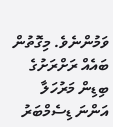ވަމުންނެވެ. މިގޮތުން ބައެއް ރަށްރަށުގެ ބިޑިން މަރުހަލާ އަންނަ ޑިސެމްބަރު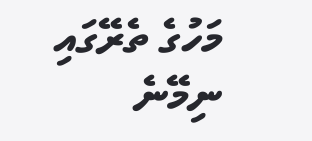މަހުގެ ތެރޭގައި ނިމޭނެ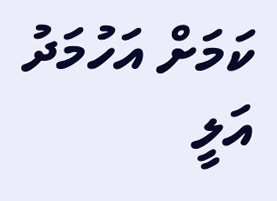ކަމަށް އަހުމަދު އަލީ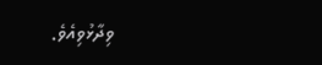ވިދާޅުވިއެވެ.